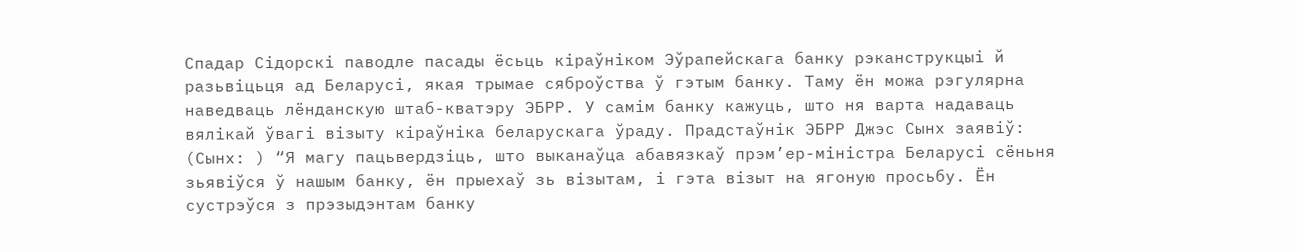Спадар Сідорскі паводле пасады ёсьць кіраўніком Эўрапейскага банку рэканструкцыі й разьвіцьця ад Беларусі, якая трымае сяброўства ў гэтым банку. Таму ён можа рэгулярна наведваць лёнданскую штаб-кватэру ЭБРР. У самім банку кажуць, што ня варта надаваць вялікай ўвагі візыту кіраўніка беларускага ўраду. Прадстаўнік ЭБРР Джэс Сынх заявіў:
(Сынх: ) “Я магу пацьвердзіць, што выканаўца абавязкаў прэм’ер-міністра Беларусі сёньня зьявіўся ў нашым банку, ён прыехаў зь візытам, і гэта візыт на ягоную просьбу. Ён сустрэўся з прэзыдэнтам банку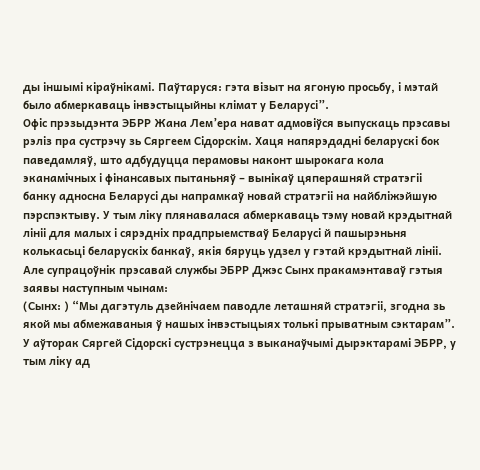ды іншымі кіраўнікамі. Паўтаруся: гэта візыт на ягоную просьбу, і мэтай было абмеркаваць інвэстыцыйны клімат у Беларусі”.
Офіс прэзыдэнта ЭБРР Жана Лем’ера нават адмовіўся выпускаць прэсавы рэліз пра сустрэчу зь Сяргеем Сідорскім. Хаця напярэдадні беларускі бок паведамляў, што адбудуцца перамовы наконт шырокага кола эканамічных і фінансавых пытаньняў – вынікаў цяперашняй стратэгіі банку адносна Беларусі ды напрамкаў новай стратэгіі на найбліжэйшую пэрспэктыву. У тым ліку плянавалася абмеркаваць тэму новай крэдытнай лініі для малых і сярэдніх прадпрыемстваў Беларусі й пашырэньня колькасьці беларускіх банкаў, якія бяруць удзел у гэтай крэдытнай лініі. Але супрацоўнік прэсавай службы ЭБРР Джэс Сынх пракамэнтаваў гэтыя заявы наступным чынам:
(Сынх: ) “Мы дагэтуль дзейнічаем паводле леташняй стратэгіі, згодна зь якой мы абмежаваныя ў нашых інвэстыцыях толькі прыватным сэктарам”.
У аўторак Сяргей Сідорскі сустрэнецца з выканаўчымі дырэктарамі ЭБРР, у тым ліку ад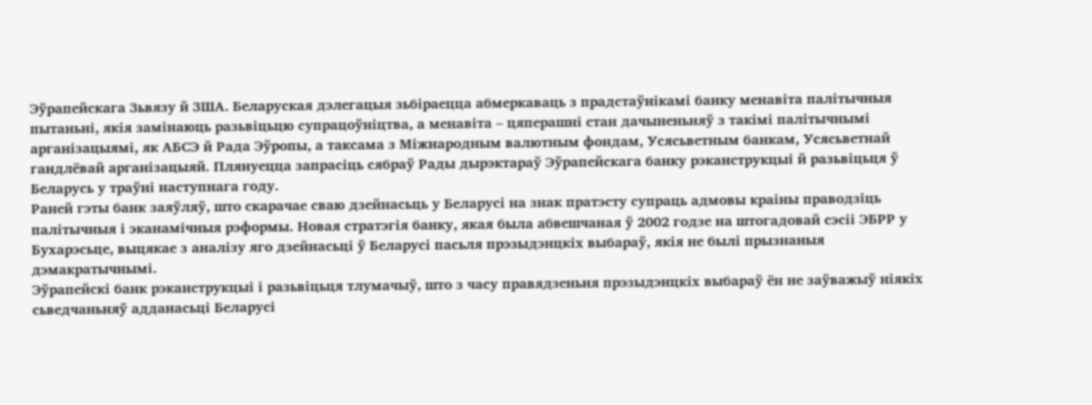Эўрапейскага Зьвязу й ЗША. Беларуская дэлегацыя зьбіраецца абмеркаваць з прадстаўнікамі банку менавіта палітычныя пытаньні, якія замінаюць разьвіцьцю супрацоўніцтва, а менавіта – цяперашні стан дачыненьняў з такімі палітычнымі арганізацыямі, як АБСЭ й Рада Эўропы, а таксама з Міжнародным валютным фондам, Усясьветным банкам, Усясьветнай гандлёвай арганізацыяй. Плянуецца запрасіць сябраў Рады дырэктараў Эўрапейскага банку рэканструкцыі й разьвіцьця ў Беларусь у траўні наступнага году.
Раней гэты банк заяўляў, што скарачае сваю дзейнасьць у Беларусі на знак пратэсту супраць адмовы краіны праводзіць палітычныя і эканамічныя рэформы. Новая стратэгія банку, якая была абвешчаная ў 2002 годзе на штогадовай сэсіі ЭБРР у Бухарэсьце, выцякае з аналізу яго дзейнасьці ў Беларусі пасьля прэзыдэнцкіх выбараў, якія не былі прызнаныя дэмакратычнымі.
Эўрапейскі банк рэканструкцыі і разьвіцьця тлумачыў, што з часу правядзеньня прэзыдэнцкіх выбараў ён не заўважыў ніякіх сьведчаньняў адданасьці Беларусі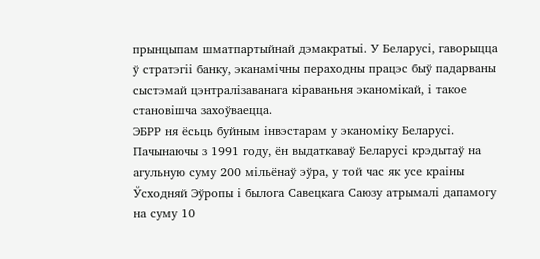прынцыпам шматпартыйнай дэмакратыі. У Беларусі, гаворыцца ў стратэгіі банку, эканамічны пераходны працэс быў падарваны сыстэмай цэнтралізаванага кіраваньня эканомікай, і такое становішча захоўваецца.
ЭБРР ня ёсьць буйным інвэстарам у эканоміку Беларусі. Пачынаючы з 1991 году, ён выдаткаваў Беларусі крэдытаў на агульную суму 200 мільёнаў эўра, у той час як усе краіны Ўсходняй Эўропы і былога Савецкага Саюзу атрымалі дапамогу на суму 10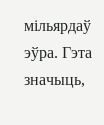мільярдаў эўра. Гэта значыць,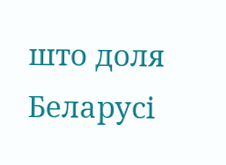што доля Беларусі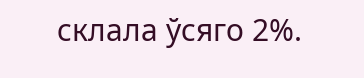склала ўсяго 2%.